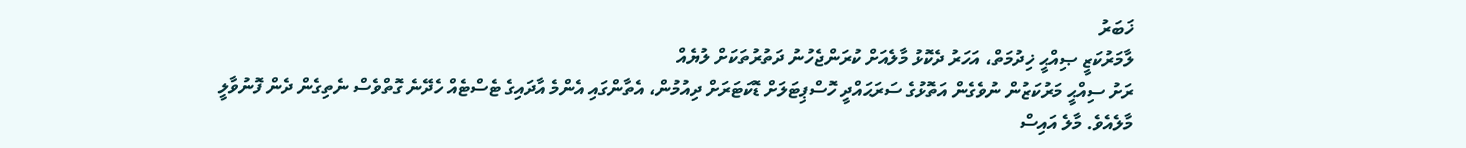ޚަބަރު
ލާމަރުކަޒީ ޞިއްޙީ ޚިދުމަތް، އަހަރު ދެކޮޅު މާލެއަށް ކުރަންޖެހުނު ދަތުރުތަކަށް ލުޔެއް
ރަށު ސިއްޙީ މަރުކަޒުން ނުވެގެން އަތޮޅުގެ ސަރަޙައްދީ ހޮސްޕިޓަލަށް ޑޮކަޓަރަށް ދިއުމުން، އެތާންގައި އެންމެ އާދައިގެ ޓެސްޓެއް ހެދޭނެ ގޮތްވެސް ނެތިގެން ދެން ފޮނުވާލީ މާލެއެވެ. މާލެ އައިސް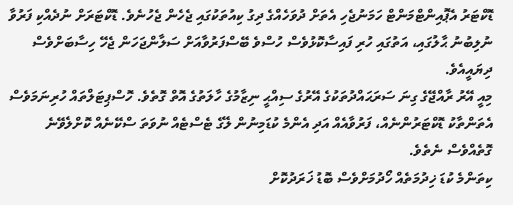ޑޮކްޓަރު އެޕޮއިންޓްމަންޓް ހަމަނުޖެހި އެތަށް ދުވަހެއްގެ ދިގު ކިއުތަކުގައި ޖެހެން ޖެހުނެވެ. ޑޮކްޓަރަށް ނުދެއްކި ފަރުވާ ނުލިބުނު ޙާލުގައި، އަތުގައި ހުރި ފައިސާކޮޅުވެސް ހުސްވެ ބޭސްފަރުވާއަށް ސަލާންޖަހަން ޖެހޭ ހިސާބަށްވެސް ދިޔައީއެވެ.
މިއީ އޭރު ރާއްޖޭގެ ގިނަ ސަރަޙައްދުތަކުގެ އޭރުގެ ސިއްޙީ ނިޒާމުގެ ހާލަތުގެ އޮތް ގޮތެވެ. ހޮސްޕިޓަލްތައް ހުރިނަމަވެސް އެތަންތާކު ޑޮކްޓަރުންނެއް، ފަރުވާއެއް އަދި އެންމެ ކުޑަމިނުން ލޭގެ ޓެސްޓެއް ނުވަތަ ސްކޭނެއް ކޮށްލެވޭނެ ގޮތެއްވެސް ނެތެވެ.
ކިތަންމެ ކުޑަ ޚިދުމަތެއް ހޯދުމަށްވެސް ބޮޑު ޚަރަދުކޮށް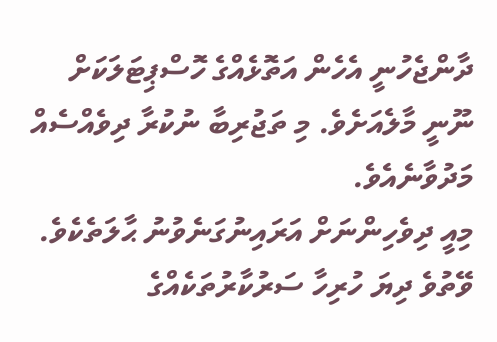ދާންޖެހުނީ އެހެން އަތޮޅެއްގެ ހޮސްޕިޓަލަކަށް ނޫނީ މާލެއަށެވެ. މި ތަޖުރިބާ ނުކުރާ ދިވެއްސެއް މަދުވާނެއެވެ.
މިއީ ދިވެހިންނަށް އަރައިނުގަނެވުނު ޙާލަތެކެވެ. ވޭތުވެ ދިޔަ ހުރިހާ ސަރުކާރުތަކެއްގެ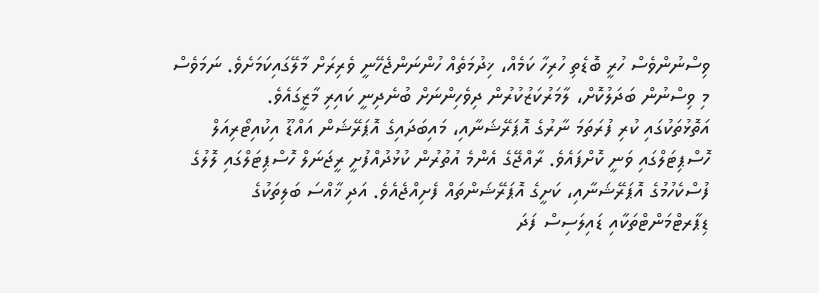ވިސްނުންވެސް ހުރީ ބޮޑެތި ހުރިހާ ކަމެއް، ޚިދުމަތެއް ހުންނަންޖެހޭނީ ވެރިރަށް މާލޭގައިކަމަށެވެ. ނަމަވެސް މި ވިސްނުން ބަދަލުކޮށް، ލާމަރުކަޒުކުރުން ދިވެހިންނަށް ބުނެދިނީ ކައިރި މާޒީގައެވެ.
އަތޮޅުތަކުގައި ކުރި ފުރަތަމަ ނާރުގެ އޮޕަރޭޝަނާއި، މައިބަދައިގެ އޮޕަރޭޝަން އައްޑޫ އިކުއިޓޯރިއަލް ހޮސްޕިޓަލްގައި ވަނީ ކޮށްފައެވެ. ރާއްޖޭގެ އެންމެ އުތުރުން ކުޅުދުއްފުށީ ރީޖަނަލް ހޮސްޕިޓަލްގައި ލޮލުގެ ފުސްކެހުމުގެ އޮޕަރޭޝަނާއި، ކަށީގެ އޮޕަރޭޝަންތައް ފެށިއްޖެއެވެ. އަދި ޚާއްސަ ބަލިތަކުގެ ޑިޕާރޓްމަންޓްތަކާއި ޑައިލަސިސް ފަދަ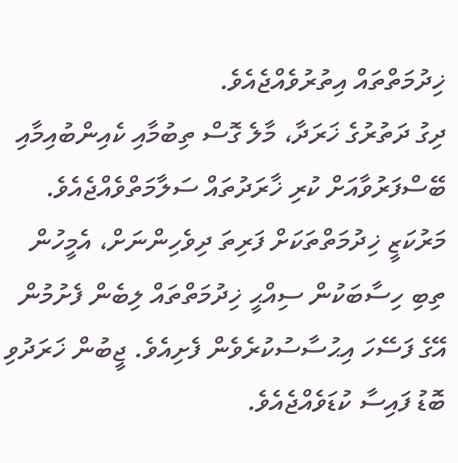ޚިދުމަތްތައް އިތުރުވެއްޖެއެވެ.
ދިގު ދަތުރުގެ ޚަރަދާ، މާލެ ގޮސް ތިބުމާއި ކެއިންބުއިމާއި ބޭސްފަރުވާއަށް ކުރި ޚާރަދުތައް ސަލާމަތްވެއްޖެއެވެ. މަރުކަޒީ ޚިދުމަތްތަކަށް ފަރިތަ ދިވެހިންނަށް، އެމީހުން ތިބި ހިސާބަކުން ސިއްޙީ ޚިދުމަތްތައް ލިބެން ފެށުމުން އޭގެ ފަސޭހަ އިޙުސާސުކުރެވެން ފެށިއެވެ. ޖީބުން ޚަރަދުވި ބޮޑު ފައިސާ ކުޑަވެއްޖެއެވެ.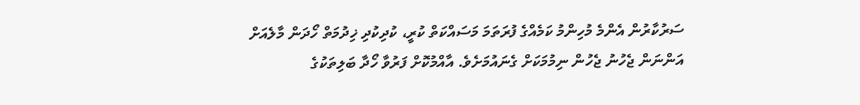ސަރުކާރުން އެންމެ މުހިންމު ކަމެއްގެ ފުރަތަމަ މަސައްކަތް ކުރީ، ކުދިކުދި ޚިދުމަތް ހޯދަން މާލެއަށް އަންނަން ޖެހުނު ޖެހުން ނިމުމަކަށް ގެނައުމަށެވެ. އާއްމުކޮށް ފަރުވާ ހޯދާ ބަލިތަކުގެ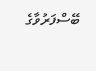ބޭސްފަރުވާގެ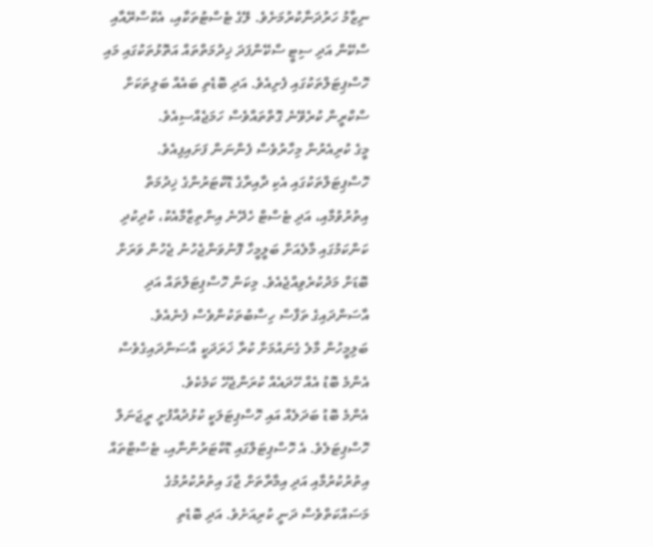ނިޒާމު ހަރުދަނާކުރުމަށެވެ. ލޭގެ ޓެސްޓުތަކާއި، އެކްސްރޭއާއި ސްކޭން އަދި ސިޓީ ސްކޭންފަދަ ޚިދުމަތްތައް އަތޮޅުތަކުގައި މައި ހޮސްޕިޓަލްތަކުގައި ފެށިއެވެ. އަދި ބޮޑެތި ބައެއް ބަލިތަކަށް ސްކްރީން ކުރެވޭނެ ގޮތްތައްވެސް ހަމަޖެއްސިއެވެ.
މީގެ ކުރިއެރުން މިހާރުވެސް ފެންނަން ފަށައިފިއެވެ. ހޮސްޕިޓަލްތަކުގައި އެކި ދާއިރާގެ ޑޮކްޓަރުންގެ ޚިދުމަތް އިތުރުވުމާއި، އަދި ޓެސްޓް ހެދޭނެ އިންތިޒާމާއެކު، ކުދިކުދި ކަންކަމުގައި މާލެއަށް ބަލީމީހާ ފޮނުވަންޖެހުނު ޖެހުން ވަރަށް ބޮޑަށް މަދުކުރެވިއްޖެއެވެ. މިކަން ހޮސްޕިޓަލްތައް އަދި އާސަންދައިގެ ތަފާސް ހިސާބުތަކުންވެސް ފެނެއެވެ. ބަލިމީހުން މާލެ ގެނައުމަށް ކުރާ ޚަރަދަކީ އާސަންދައިގެވެސް އެންމެ ބޮޑު އެއް ހޭދައެއް ކުރަންޖެހޭ ކަމެކެވެ.
އެންމެ ބޮޑު ބަދަލެއް އައި ހޮސްޕިޓަލަކީ ކުޅުދުއްފުށީ ރީޖަނަލް ހޮސްޕިޓަލެވެ. އެ ހޮސްޕިޓަލްގައި ޑޮކްޓަރުންނާއި، ޓެސްޓްތައް އިތުރުކުރުމާއި އަދި އިމާރާތަށް ޖާގަ އިތުރުކުރުމުގެ މަސައްކަތްވެސް ދަނީ ކުރިއަށެވެ. އަދި ބޮޑެތި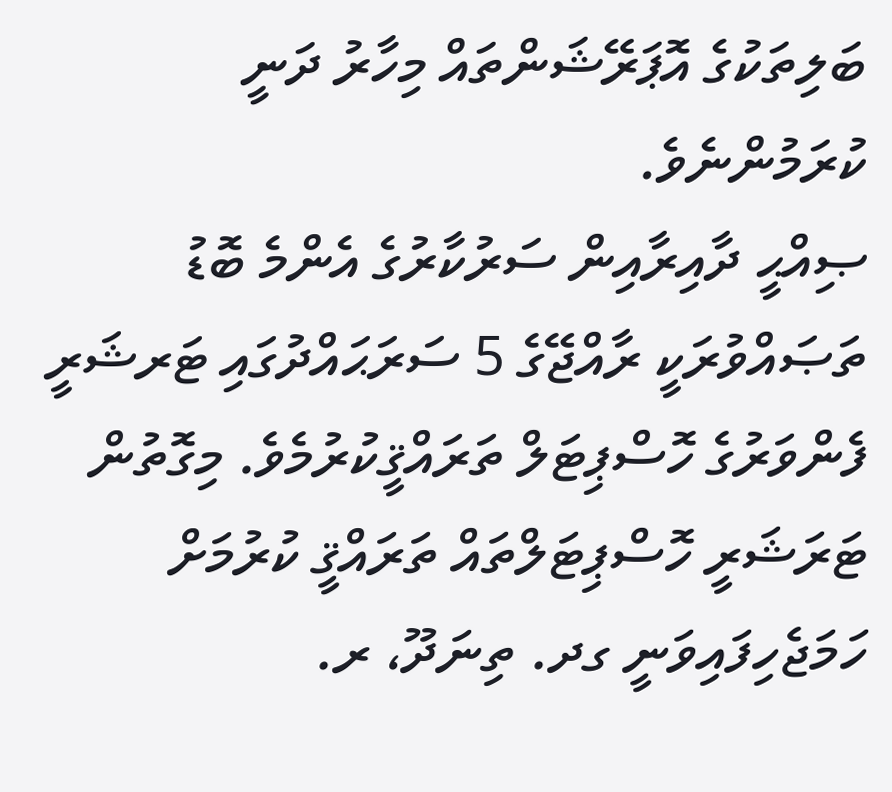ބަލިތަކުގެ އޮޕަރޭޝަންތައް މިހާރު ދަނީ ކުރަމުންނެވެ.
ޞިއްޙީ ދާއިރާއިން ސަރުކާރުގެ އެންމެ ބޮޑު ތަޞައްވުރަކީ ރާއްޖޭގެ 5 ސަރަޙައްދުގައި ޓަރޝަރީ ފެންވަރުގެ ހޮސްޕިޓަލް ތަރައްޤީކުރުމެވެ. މިގޮތުން ޓަރަޝަރީ ހޮސްޕިޓަލްތައް ތަރައްޤީ ކުރުމަށް ހަމަޖެހިފައިވަނީ ގދ. ތިނަދޫ، ރ.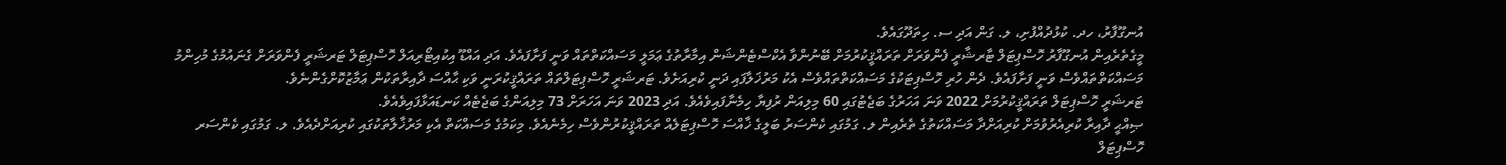އުނގޫފާރު، ހދ. ކުޅުދުއްފުށި، ލ. ގަން އަދި ސ. ހިތަދޫގައެވެ.
މީގެތެރެއިން އުނގޫފާރު ހޮސްޕިޓަލް ޓާރޝާރީ ފެންވަރަށް ތަރައްޤީކުރުމަށް ބޭނުންވާ އެކްސްޓެންޝަން އިމާރާތުގެ ޢަމަލީ މަސައްކަތްތައް ވަނީ ފަށާފައެވެ. އަދި އައްޑޫ އިކުއިޓޯރިއަލް ހޮސްޕިޓަލް ޓަރޝަރީ ފެންވަރަށް ގެނައުމުގެ މުހިންމު މަސައްކަތްތައްވެސް ވަނީ ފަށާފައެވެ. ދެން ހުރި ހޮސްޕިޓަކުގެ މަސައްކަތްތައްވެސް އެކު މަރުޚަލާފައި ދަނީ ކުރިއަށެވެ. ޓަރޝަރީ ހޮސްޕިޓަލްތައް ތަރައްޤީކުރަނީ ވަކި ޙާއްސަ ދާއިރާތަކުން ޢަމާޒުކޮށްގެންނެވެ.
ޓަރޝަރީ ހޮސްޕިޓަލް ތަރައްޤީކުރުމަށް 2022 ވަނަ އަހަރުގެ ބަޖެޓުގައި 60 މިލިއަން ރުފިޔާ ހިމެނާފައިވެއެވެ. އަދި 2023 ވަނަ އަހަރަށް 73 މިލިއަންގެ ބަޖެޓެއް ކަނޑައަޅާފައިވެއެވެ.
ޞިއްޙީ ދާއިރާ ކުރިއެރުވުމަށް ކުރިއަށްދާ މަސައްކަތުގެ ތެރެއިން ލ. ގަމުގައި ކެންސަރު ބަލީގެ ޚާއްސަ ހޮސްޕިޓަލެއް ތަރައްޤީކުރުންވެސް ހިމެނެއެވެ. މިކަމުގެ މަސައްކަތް އެކި މަރުޚާލާތަކުގައި ކުރިއަށްދެއެވެ. ލ. ގަމުގައި ކެންސަރ ހޮސްޕިޓަލް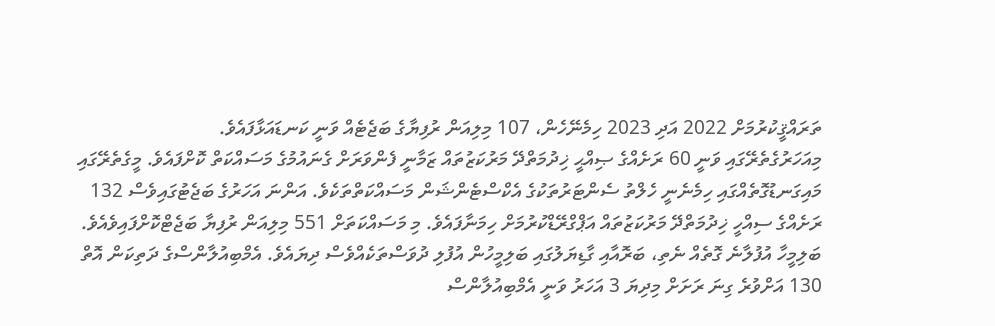ތަރައްޤީކުރުމަށް 2022 އަދި 2023 ހިމެނޭހެން، 107 މިލިއަން ރުފިޔާގެ ބަޖެޓެއް ވަނީ ކަނޑައަޅާފައެވެ.
މިއަހަރުގެތެރޭގައި ވަނީ 60 ރަށެއްގެ ޞިއްޙީ ޚިދުމަތްދޭ މަރުކަޒުތައް ޒަމާނީ ފެންވަރަށް ގެނައުމުގެ މަސައްކަތް ކޮށްފައެވެ. މީގެތެރޭގައި މައިގަނޑުގޮތެއްގައި ހިމެނެނީ ހެލްތު ސެންޓަރުތަކުގެ އެކްސްޓެންޝަން މަސައްކަތްތަކެވެ. އަންނަ އަހަރުގެ ބަޖެޓުގައިވެސް 132 ރަށެއްގެ ސިއްހީ ޚިދުމަތްދޭ މަރުކަޒުތައް އަޕްގްރޭޑްކުރުމަށް ހިމަނާފައެވެ. މި މަސައްކަތަށް 551 މިލިއަން ރުފިޔާ ބަޖެޓްކޮށްފައިވެއެވެ.
ބަލިމީހާ އުފުލާނެ ގޮތެއް ނެތި، ބަރޮއާއި ގާޑިޔަލުގައި ބަލިމީހުން އުފުލި ދުވަސްތަކެއްވެސް ދިޔައެވެ. އެމްބިއުލާންސްގެ ދަތިކަން އޮތް 130 އަށްވުރެ ގިނަ ރަށަށް މިދިޔަ 3 އަހަރު ވަނީ އެމްބިއުލާންސް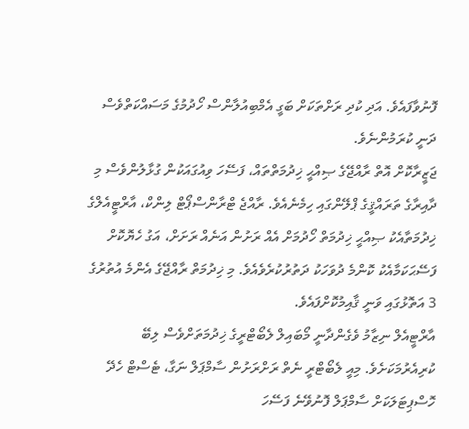ފޮނުވާފައެވެ. އަދި ކުދި ރަށްތަކަށް ބަގީ އެމްބިއުލާންސް ހޯދުމުގެ މަސައްކަތްވެސް ދަނީ ކުރަމުންނެވެ.
ޖަޒީރާކޮށް އޮތް ރާއްޖޭގެ ޞިއްޙީ ޚިދުމަތްތައް، ފަސޭހަ ވިއުގައަކުން ގުޅާލުންވެސް މި ދާއިރާގެ ތަރައްޤީގެ ޕްލޭންގައި ހިމެނެއެވެ. ރާއްޖެ ޓްރާންސްޕޯޓް ލިންކް، އާރްޓީއެލްގެ ޚިދުމަތާއެކު ޞިއްޙީ ޚިދުމަތް ހޯދުމަށް އެއް ރަށުން އަނެއް ރަށަށް، އަގު ހެޔޮކޮށް ފަސޭޙަކަމާއެކު ކޮންމެ ދުވަހަކު ދަތުރުކުރެވެއެވެ. މި ޚިދުމަތް ރާއްޖޭގެ އެންމެ އުތުރުގެ 3 އަތޮޅުގައި ވަނީ ޤާއިމުކޮށްފައެވެ.
އާރްޓީއެލް ނިޒާމު ވެގެންދާނީ މޯބައިލް ލެބޯޓްރީގެ ޚިދުމަތަށްވެސް ލިބޭ ކުރިއެރުމަކަށެވެ. މިއީ ލެބޯޓްރީ ނެތް ރަށްރަށުން ސާމްޕަލް ނަގާ، ޓެސްޓް ހެދޭ ހޮސްޕިޓަލަކަށް ސާމްޕަލް ފޮނުވޭނެ ފަސޭހަ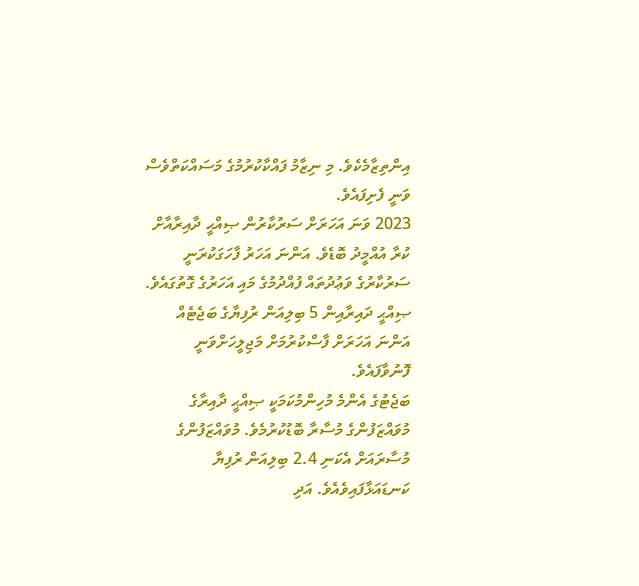އިންތިޒާމެކެވެ. މި ނިޒާމު ފައްކާކުރުމުގެ މަސައްކަތްވެސް ވަނީ ފެށިފައެވެ.
2023 ވަނަ އަހަރަށް ސަރުކާރުން ޞިއްޙީ ދާއިރާއާށް ކުރާ އުއްމީދު ބޮޑެވެ. އަންނަ އަހަރު ފާހަގަކުރަނީ ސަރުކާރުގެ ވަޢުދުތައް ފުއްދުމުގެ މައި އަހަރުގެ ގޮތުގައެވެ. ޞިއްޙީ ދައިރާއިން 5 ބިލިއަން ރުފިޔާގެ ބަޖެޓެއް އަންނަ އަހަރަށް ފާސްކުރުމަށް މަޖިލީހަށްވަނީ ފޮނުވާފައެވެ.
ބަޖެޓުގެ އެންމެ މުހިންމުކަމަކީ ޞިއްޙީ ދާއިރާގެ މުވައްޒަފުންގެ މުސާރާ ބޮޑުކުރުމެވެ. މުވައްޒަފުންގެ މުސާރައަށް އެކަނި 2.4 ބިލިއަން ރުފިޔާ ކަނޑައަޅާފައިވެއެވެ. އަދި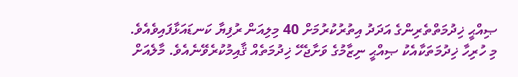ޞިއްޙީ ޚިދުމަތްތެރިންގެ އަދަދު އިތުރުކުރުމަށް 40 މިލިއަން ރުފިޔާ ކަނޑައަޅާފައިވެއެވެ.
މި ހުރިހާ ޚިދުމަތަކާއެކު ޞިއްޙީ ނިޒާމުގެ ވަށާޖެހޭ ޚިދުމަތެއް ޤާއިމުކުރެވޭނެއެވެ. މާލެއަށް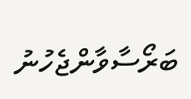ބަރޯސާވާންޖެހުނު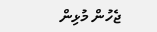ޖެހުން މުޅިން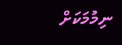ނިމުމަކަށް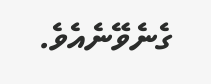ގެނެވޭނެއެވެ.